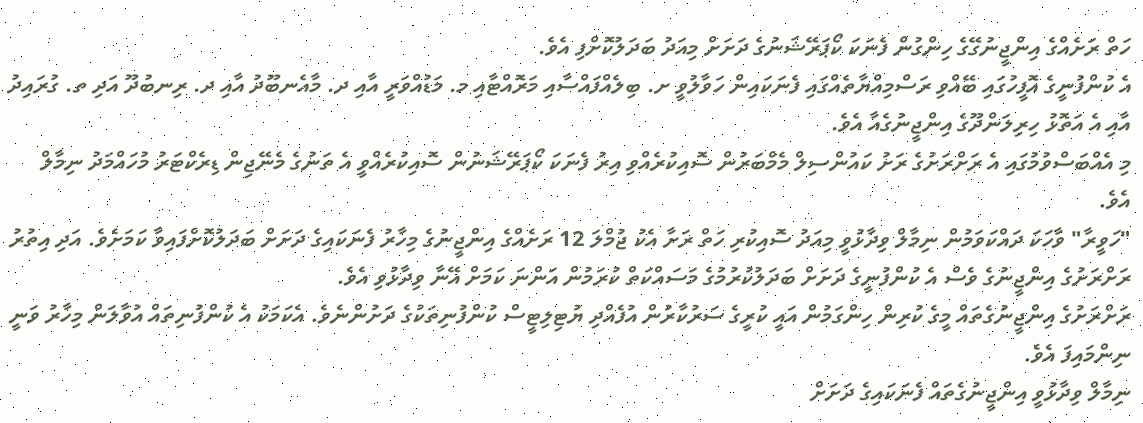ހަތް ރަށެއްގެ އިންޖީނުގޭގެ ހިންގުން ފެނަކަ ކޯޕަރޭޝަނުގެ ދަށަށް މިއަދު ބަދަލުކޮށްފި އެވެ.
އެ ކުންފުނީގެ އޮފީހުގައި ބޭއްވި ރަސްމިއްޔާތެއްގައި ފެނަކައިން ހަވާލުވީ ށ. ބިލެއްފައްސާއި މަރޮއްޓާއި މ. މަޑުއްވަރީ އާއި ދ. މާއެނބޫދު އާއި ދ. ރިނބުދޫ އަދި ތ. ގުރައިދު އާއި އެ އަތޮޅު ހިރިލަންދޫގެ އިންޖީނުގެއާ އެވެ.
މި އެއްބަސްވުމުގައި އެ ރަށްރަށުގެ ރަށު ކައުންސިލް މެމްބަރުން ސޮއިކުރެއްވި އިރު ފެނަކަ ކޯޕަރޭޝަނުން ސޮއިކުރެއްވީ އެ ތަނުގެ މެނޭޖިން ޑިރެކްޓަރު މުހައްމަދު ނިމާލް އެވެ.
"ހަވީރާ" ވާހަކަ ދައްކަވަމުން ނިމާލް ވިދާޅުވީ މިއަދު ސޮއިކުރި ހަތް ރަށާ އެކު ޖުމްލަ 12 ރަށެއްގެ އިންޖީނުގެ މިހާރު ފެނަކައިގެ ދަށަށް ބަދަލުކޮށްފައިވާ ކަމަށެވެ. އަދި އިތުރު ރަށްރަށުގެ އިންޖީނުގެ ވެސް އެ ކުންފުނީގެ ދަށަށް ބަދަލުކުރުމުގެ މަސައްކަތް ކުރަމުން އަންނަ ކަމަށް އޭނާ ވިދާޅުވި އެވެ.
ރަށްރަށުގެ އިންޖީނުގެތައް މީގެ ކުރިން ހިންގަމުން އައީ ކުރީގެ ސަރުކާރުން އުފެއްދި ޔުޓިލިޓީސް ކުންފުނިތަކުގެ ދަށުންނެވެ. އެކަމަކު އެ ކުންފުނިތައް އުވާލަން މިހާރު ވަނީ ނިންމައިފަ އެވެ.
ނިމާލް ވިދާޅުވީ އިންޖީނުގެތައް ފެނަކައިގެ ދަށަށް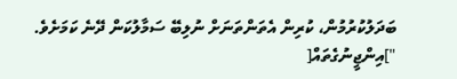ބަދަލުކުރުމުން، ކުރިން އެތަންތަނަށް ނުލިބޭ ސަމާލުކަން ދޭނެ ކަމަށެވެ.
"]އިންޖީނުގެތައް[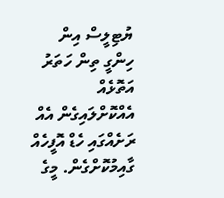ޔުޓިލީސް އިން ހިންގީ ތިން ހަތަރު އަތޮޅެއް އެއްކޮށްލައިގެން އެއް ރަށެއްގައި ހެޑް އޮފީހެއް ގާއިމުކޮށްގެން. މީގެ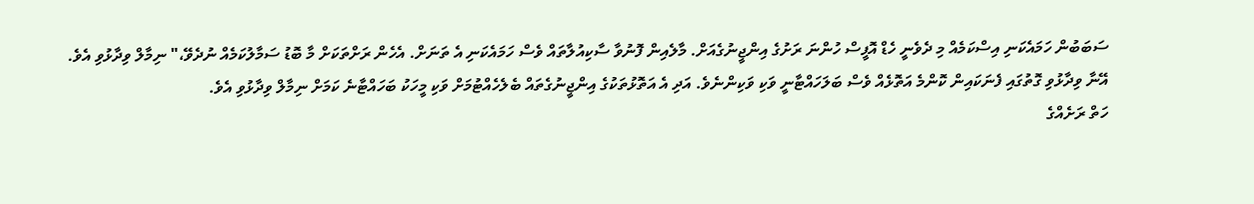ސަބަބުން ހަމައެކަނި އިސްކަމެއް މި ދެވެނީ ހެޑް އޮފީސް ހުންނަ ރަށުގެ އިންޖީނުގެއަށް. މާލެއިން ފޮނުވާ ސާކިއުލާތައް ވެސް ހަމައެކަނި އެ ތަނަށް. އެހެން ރަށްތަކަށް މާ ބޮޑު ސަމާލުކަމެއް ނުދެވޭ،" ނިމާލް ވިދާޅުވި އެވެ.
އޭނާ ވިދާޅުވި ގޮތުގައި ފެނަކައިން ކޮންމެ އަތޮޅެއް ވެސް ބަލަހައްޓާނީ ވަކި ވަކިންނެވެ. އަދި އެ އަތޮޅުތަކުގެ އިންޖީނުގެތައް ބެލެހެއްޓުމަށް ވަކި މީހަކު ބަހައްޓާނެ ކަމަށް ނިމާލް ވިދާޅުވި އެވެ.
ހަތް ރަށެއްގެ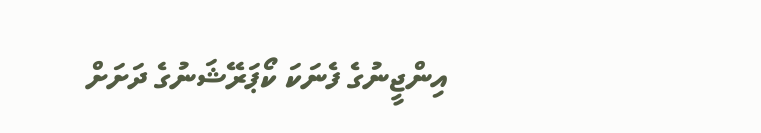އިންޖީނުގެ ފެނަކަ ކޯޕަރޭޝަނުގެ ދަށަށް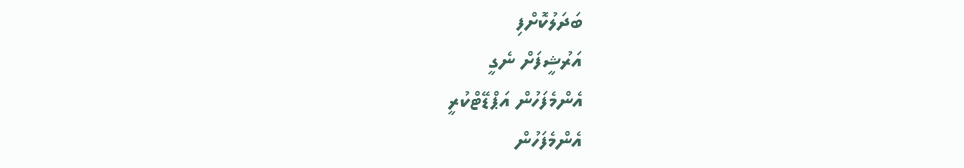ބަދަލުކޮށްފި
އަރުޝީފަށް ނެގީ
އެންމެފަހުން އަޕްޑޭޓްކުރީ
އެންމެފަހުން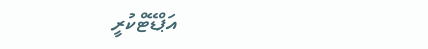އަޕްޑޭޓްކުރީ